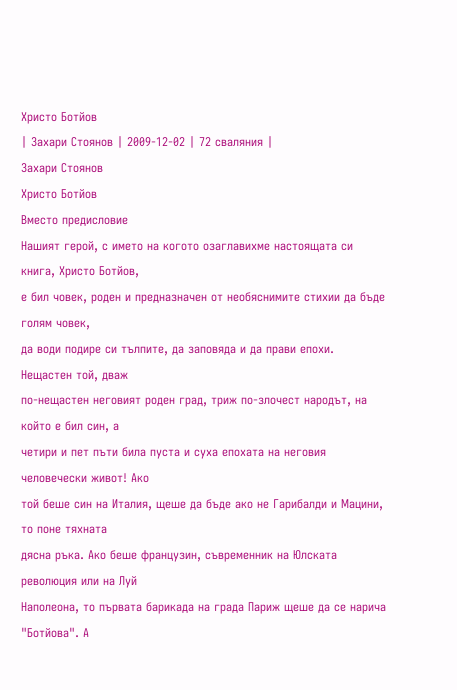Христо Ботйов
| Захари Стоянов | 2009-12-02 | 72 сваляния |
Захари Стоянов
Христо Ботйов
Вместо предисловие
Нашият герой, с името на когото озаглавихме настоящата си книга, Христо Ботйов,
е бил човек, роден и предназначен от необяснимите стихии да бъде голям човек,
да води подире си тълпите, да заповяда и да прави епохи. Нещастен той, дваж
по-нещастен неговият роден град, триж по-злочест народът, на който е бил син, а
четири и пет пъти била пуста и суха епохата на неговия человечески живот! Ако
той беше син на Италия, щеше да бъде ако не Гарибалди и Мацини, то поне тяхната
дясна ръка. Ако беше французин, съвременник на Юлската революция или на Луй
Наполеона, то първата барикада на града Париж щеше да се нарича "Ботйова". А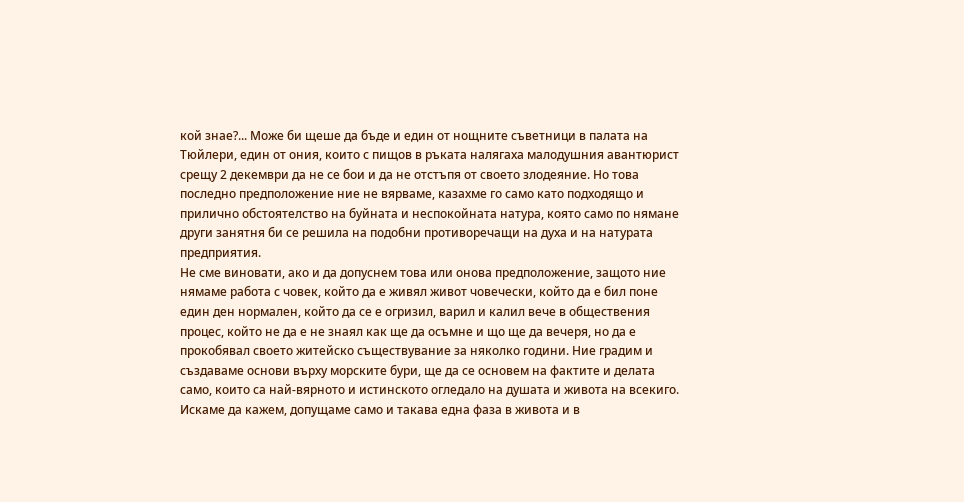кой знае?... Може би щеше да бъде и един от нощните съветници в палата на
Тюйлери, един от ония, които с пищов в ръката налягаха малодушния авантюрист
срещу 2 декември да не се бои и да не отстъпя от своето злодеяние. Но това
последно предположение ние не вярваме, казахме го само като подходящо и
прилично обстоятелство на буйната и неспокойната натура, която само по нямане
други занятня би се решила на подобни противоречащи на духа и на натурата
предприятия.
Не сме виновати, ако и да допуснем това или онова предположение, защото ние
нямаме работа с човек, който да е живял живот човечески, който да е бил поне
един ден нормален, който да се е огризил, варил и калил вече в обществения
процес, който не да е не знаял как ще да осъмне и що ще да вечеря, но да е
прокобявал своето житейско съществувание за няколко години. Ние градим и
създаваме основи върху морските бури, ще да се основем на фактите и делата
само, които са най-вярното и истинското огледало на душата и живота на всекиго.
Искаме да кажем, допущаме само и такава една фаза в живота и в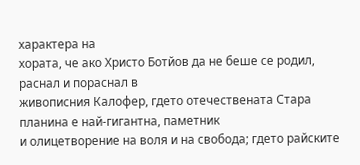характера на
хората, че ако Христо Ботйов да не беше се родил, раснал и пораснал в
живописния Калофер, гдето отечествената Стара планина е най-гигантна, паметник
и олицетворение на воля и на свобода; гдето райските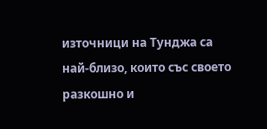източници на Тунджа са
най-близо, които със своето разкошно и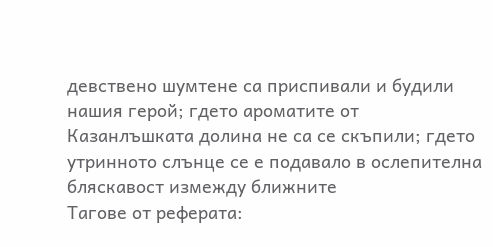девствено шумтене са приспивали и будили
нашия герой; гдето ароматите от Казанлъшката долина не са се скъпили; гдето
утринното слънце се е подавало в ослепителна бляскавост измежду ближните
Тагове от реферата: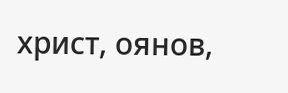христ, оянов,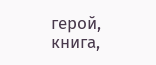герой, книга,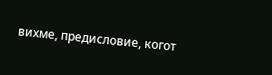вихме, предисловие, когот